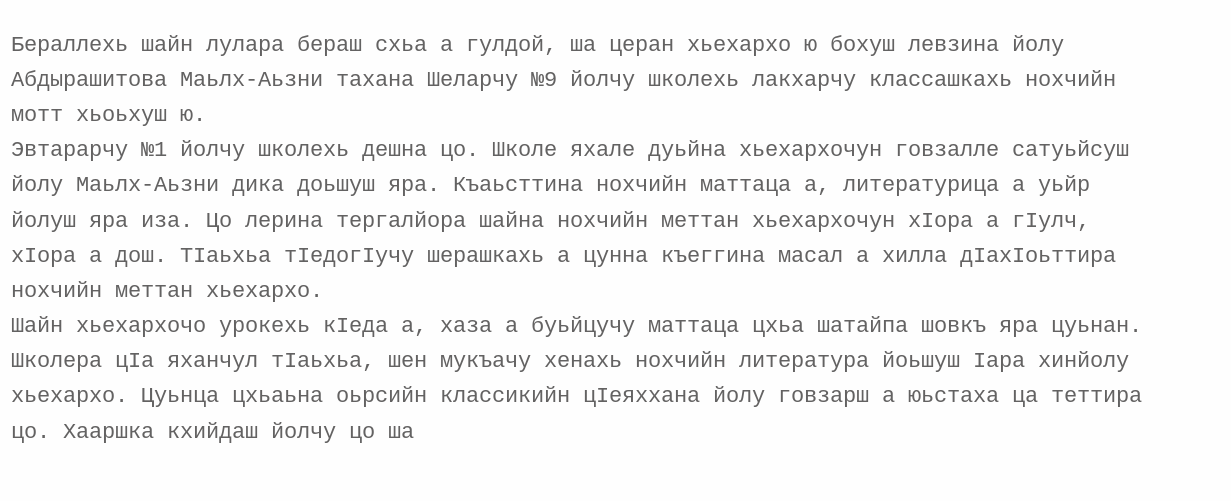Бераллехь шайн лулара бераш схьа а гулдой, ша церан хьехархо ю бохуш левзина йолу Абдырашитова Маьлх-Аьзни тахана Шеларчу №9 йолчу школехь лакхарчу классашкахь нохчийн мотт хьоьхуш ю.
Эвтарарчу №1 йолчу школехь дешна цо. Школе яхале дуьйна хьехархочун говзалле сатуьйсуш йолу Маьлх-Аьзни дика доьшуш яра. Къаьсттина нохчийн маттаца а, литературица а уьйр йолуш яра иза. Цо лерина тергалйора шайна нохчийн меттан хьехархочун хIора а гIулч, хIора а дош. ТIаьхьа тIедогIучу шерашкахь а цунна къеггина масал а хилла дIахIоьттира нохчийн меттан хьехархо.
Шайн хьехархочо урокехь кIеда а, хаза а буьйцучу маттаца цхьа шатайпа шовкъ яра цуьнан. Школера цIа яханчул тIаьхьа, шен мукъачу хенахь нохчийн литература йоьшуш Iара хинйолу хьехархо. Цуьнца цхьаьна оьрсийн классикийн цIеяххана йолу говзарш а юьстаха ца теттира цо. Хааршка кхийдаш йолчу цо ша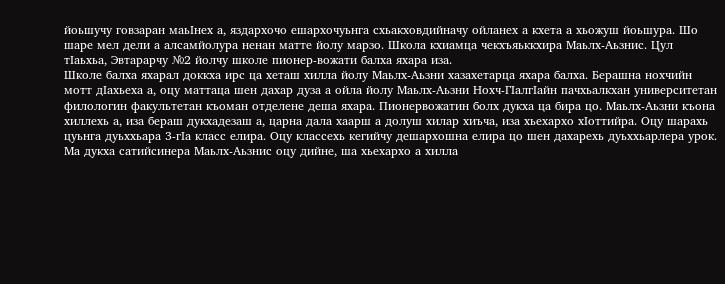йоьшучу говзаран маьIнех а, яздархочо ешархочуьнга схьакховдийначу ойланех а кхета а хьожуш йоьшура. Шо шаре мел дели а алсамйолура ненан матте йолу марзо. Школа кхиамца чекхъяьккхира Маьлх-Аьзнис. Цул тIаьхьа, Эвтарарчу №2 йолчу школе пионер-вожати балха яхара иза.
Школе балха яхарал доккха ирс ца хеташ хилла йолу Маьлх-Аьзни хазахетарца яхара балха. Берашна нохчийн мотт дIахьеха а, оцу маттаца шен дахар дуза а ойла йолу Маьлх-Аьзни Нохч-ГIалгIайн пачхьалкхан университетан филологин факультетан къоман отделене деша яхара. Пионервожатин болх дукха ца бира цо. Маьлх-Аьзни къона хиллехь а, иза бераш дукхадезаш а, царна дала хаарш а долуш хилар хиъча, иза хьехархо хIоттийра. Оцу шарахь цуьнга дуьххьара 3-гIа класс елира. Оцу классехь кегийчу дешархошна елира цо шен дахарехь дуьххьарлера урок. Ма дукха сатийсинера Маьлх-Аьзнис оцу дийне, ша хьехархо а хилла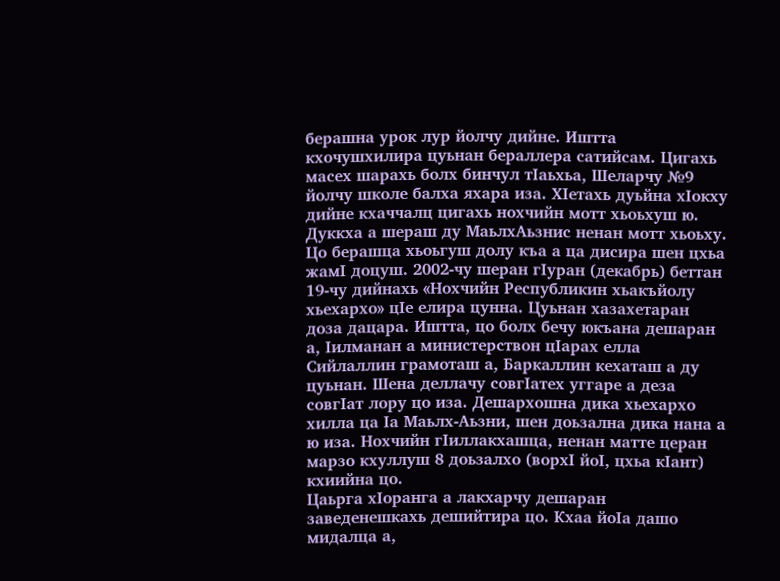берашна урок лур йолчу дийне. Иштта кхочушхилира цуьнан бераллера сатийсам. Цигахь масех шарахь болх бинчул тIаьхьа, Шеларчу №9 йолчу школе балха яхара иза. ХIетахь дуьйна хIокху дийне кхаччалц цигахь нохчийн мотт хьоьхуш ю. Дуккха а шераш ду МаьлхАьзнис ненан мотт хьоьху.
Цо берашца хьоьгуш долу къа а ца дисира шен цхьа жамI доцуш. 2002-чу шеран гIуран (декабрь) беттан 19-чу дийнахь «Нохчийн Республикин хьакъйолу хьехархо» цIе елира цунна. Цуьнан хазахетаран доза дацара. Иштта, цо болх бечу юкъана дешаран а, Iилманан а министерствон цIарах елла Сийлаллин грамоташ а, Баркаллин кехаташ а ду цуьнан. Шена деллачу совгIатех уггаре а деза совгIат лору цо иза. Дешархошна дика хьехархо хилла ца Iа Маьлх-Аьзни, шен доьзална дика нана а ю иза. Нохчийн гIиллакхашца, ненан матте церан марзо кхуллуш 8 доьзалхо (ворхI йоI, цхьа кIант) кхиийна цо.
Цаьрга хIоранга а лакхарчу дешаран заведенешкахь дешийтира цо. Кхаа йоIа дашо мидалца а,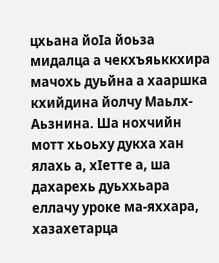цхьана йоIа йоьза мидалца а чекхъяьккхира мачохь дуьйна а хааршка кхийдина йолчу Маьлх-Аьзнина. Ша нохчийн мотт хьоьху дукха хан ялахь а, хIетте а, ша дахарехь дуьххьара еллачу уроке ма-яххара, хазахетарца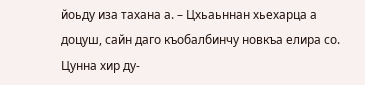йоьду иза тахана а. – Цхьаьннан хьехарца а доцуш, сайн даго къобалбинчу новкъа елира со. Цунна хир ду-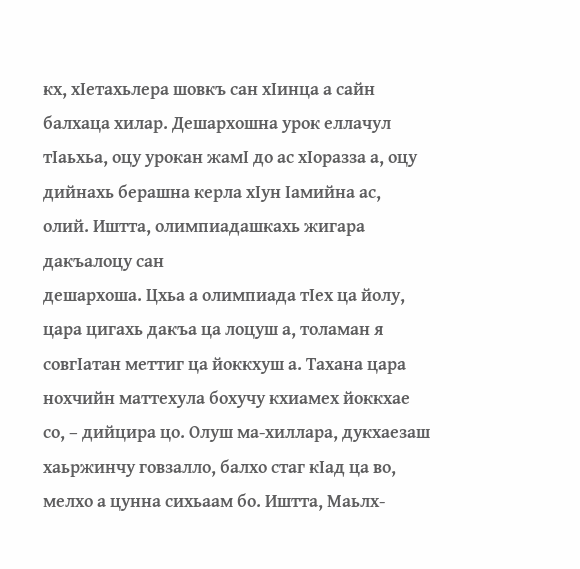кх, хIетахьлера шовкъ сан хIинца а сайн балхаца хилар. Дешархошна урок еллачул тIаьхьа, оцу урокан жамI до ас хIоразза а, оцу дийнахь берашна керла хIун Iамийна ас, олий. Иштта, олимпиадашкахь жигара дакъалоцу сан
дешархоша. Цхьа а олимпиада тIех ца йолу, цара цигахь дакъа ца лоцуш а, толаман я совгIатан меттиг ца йоккхуш а. Тахана цара нохчийн маттехула бохучу кхиамех йоккхае со, – дийцира цо. Олуш ма-хиллара, дукхаезаш хаьржинчу говзалло, балхо стаг кIад ца во, мелхо а цунна сихьаам бо. Иштта, Маьлх-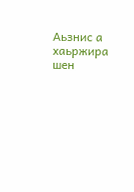Аьзнис а хаьржира шен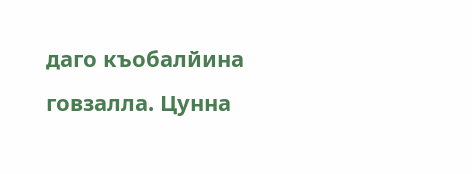даго къобалйина говзалла. Цунна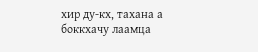хир ду-кх, тахана а боккхачу лаамца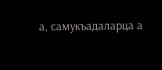а, самукъадаларца а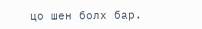цо шен болх бар.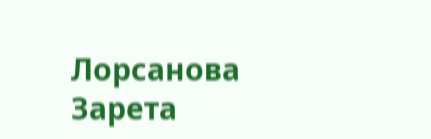Лорсанова Зарета